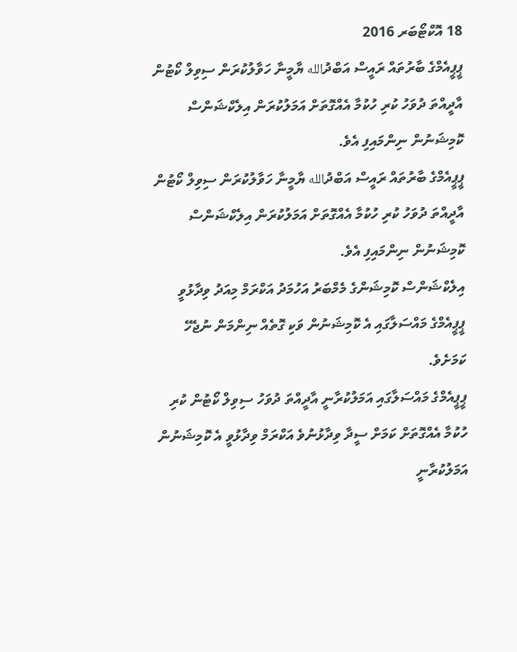18 އޮކްޓޯބަރ 2016
ޕީޕީއެމްގެ ބާރުތައް ރައީސް އަބްދުالله ޔާމީނާ ހަވާލުކުރަން ސިވިލް ކޯޓުން އާދީއްތަ ދުވަހު ކުރި ހުކުމާ އެއްގޮތަށް އަމަލުކުރަން އިލެކްޝަންސް ކޮމިޝަނުން ނިންމައިފި އެވެ.
ޕީޕީއެމްގެ ބާރުތައް ރައީސް އަބްދުالله ޔާމީނާ ހަވާލުކުރަން ސިވިލް ކޯޓުން އާދީއްތަ ދުވަހު ކުރި ހުކުމާ އެއްގޮތަށް އަމަލުކުރަން އިލެކްޝަންސް ކޮމިޝަނުން ނިންމައިފި އެވެ.
އިލެކްޝަންސް ކޮމިޝަންގެ މެމްބަރު އަހުމަދު އަކްރަމް މިއަދު ވިދާޅުވީ ޕީޕީއެމްގެ މައްސަލާގައި އެ ކޮމިޝަނުން ވަކި ގޮތެއް ނިންމަން ނުޖެހޭ ކަމަށެވެ.
ޕީޕީއެމްގެ މައްސަލާގައި އަމަލުކުރާނީ އާދީއްތަ ދުވަހު ސިވިލް ކޯޓުން ކުރި ހުކުމާ އެއްގޮތަށް ކަމަށް ސީދާ ވިދާޅުނުވެ އަކްރަމް ވިދާޅުވީ އެ ކޮމިޝަނުން އަމަލުކުރާނީ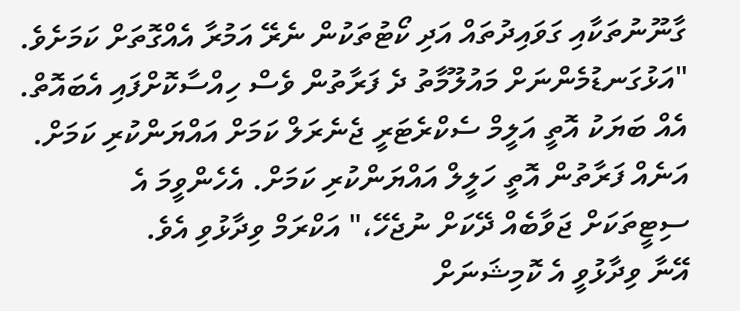ގާނޫނުތަކާއި ގަވައިދުތައް އަދި ކޯޓުތަކުން ނެރޭ އަމުރާ އެއްގޮތަށް ކަމަށެވެ.
"އަޅުގަނޑުމެންނަށް މައުލޫމާތު ދެ ފަރާތުން ވެސް ހިއްސާކޮށްފައި އެބައޮތް. އެއް ބަޔަކު އޮތީ އަލީމް ސެކްރެޓަރީ ޖެނެރަލް ކަމަށް އައްޔަންކުރި ކަމަށް. އަނެއް ފަރާތުން އޮތީ ހަލީލް އައްޔަންކުރި ކަމަށް. އެހެންވީމަ އެ ސިޓީތަކަށް ޖަވާބެއް ދޭކަށް ނުޖެހޭ،" އަކްރަމް ވިދާޅުވި އެވެ.
އޭނާ ވިދާޅުވީ އެ ކޮމިޝަނަށް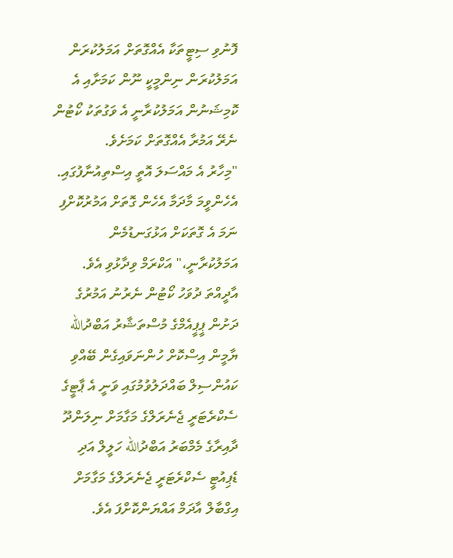ފޮނުވި ސިޓީތަކާ އެއްގޮތަށް އަމަލުކުރަން އަމަލުކުރަން ނިންމީކީ ނޫން ކަމަށާއި އެ ކޮމިޝަނުން އަމަލުކުރާނީ އެ ވަގުތަކު ކޯޓުން ނެރޭ އަމުރާ އެއްގޮތަށް ކަމަށެވެ.
"މިހާރު އެ މައްސަލަ އޮތީ އިސްތިއުނާފުގައި. އެހެންވީމަ މާދަމާ އެހެން ގޮތަށް އަމުރުކޮށްފި ނަމަ އެ ގޮތަކަށް އަޅުގަނޑުމެން އަމަލުކުރާނީ،" އަކްރަމް ވިދާޅުވި އެވެ.
އާދީއްތަ ދުވަހު ކޯޓުން ނެރުނު އަމުރުގެ ދަށުން ޕީޕީއެމްގެ މުސްތަޝާރު އަބްދުالله ޔާމީން އިސްކޮށް ހުންނަވައިގެން ބޭއްވި ކައުންސިލް ބައްދަލުވުމުގައި ވަނީ އެ ޕާޓީގެ ސެކްރެޓަރީ ޖެނެރަލްގެ މަގާމަށް ނިލަންދޫ ދާއިރާގެ މެމްބަރު އަބްދުالله ހަލީލް އަދި ޑެޕިއުޓީ ސެކްރެޓަރީ ޖެނެރަލްގެ މަގާމަށް އިގްބާލް އާދަމް އައްޔަންކޮށްފަ އެވެ.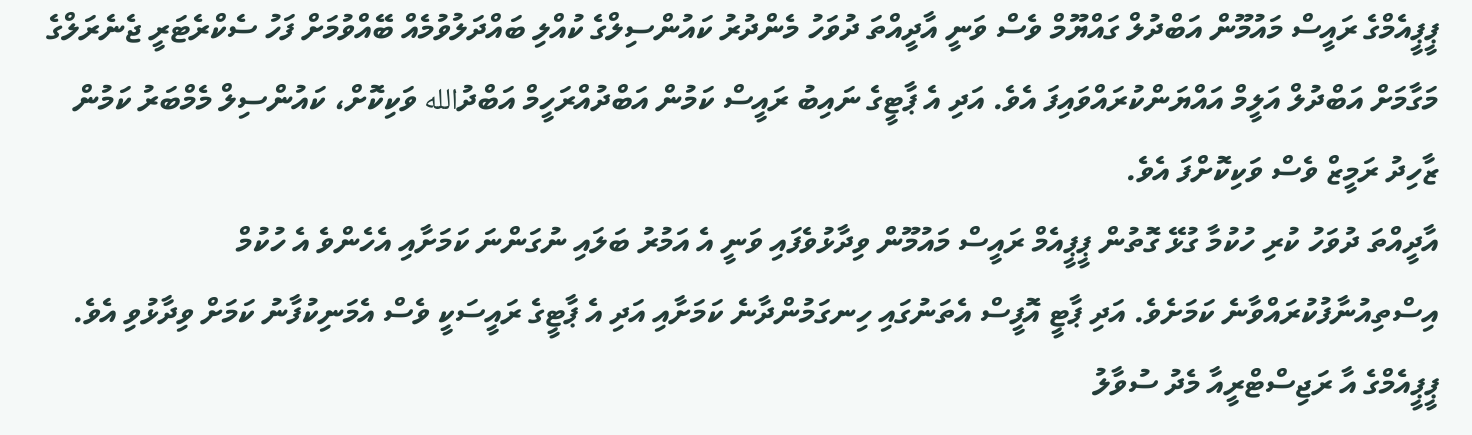ޕީޕީއެމްގެ ރައީސް މައުމޫން އަބްދުލް ގައްޔޫމް ވެސް ވަނީ އާދީއްތަ ދުވަހު މެންދުރު ކައުންސިލްގެ ކުއްލި ބައްދަލުވުމެއް ބޭއްވުމަށް ފަހު ސެކްރެޓަރީ ޖެނެރަލްގެ މަގާމަށް އަބްދުލް އަލީމް އައްޔަންކުރައްވައިފަ އެވެ. އަދި އެ ޕާޓީގެ ނައިބު ރައީސް ކަމުން އަބްދުއްރަހީމް އަބްދުالله ވަކިކޮށް، ކައުންސިލް މެމްބަރު ކަމުން ޒާހިދު ރަމީޒް ވެސް ވަކިކޮށްފަ އެވެ.
އާދީއްތަ ދުވަހު ކުރި ހުކުމާ ގުޅޭ ގޮތުން ޕީޕީއެމް ރައީސް މައުމޫން ވިދާޅުވެފައި ވަނީ އެ އަމުރު ބަލައި ނުގަންނަ ކަމަށާއި އެހެންވެ އެ ހުކުމް އިސްތިއުނާފުކުރައްވާނެ ކަމަށެވެ. އަދި ޕާޓީ އޮފީސް އެތަނުގައި ހިނގަމުންދާނެ ކަމަށާއި އަދި އެ ޕާޓީގެ ރައީސަކީ ވެސް އެމަނިކުފާނު ކަމަށް ވިދާޅުވި އެވެ.
ޕީޕީއެމްގެ އާ ރަޖިސްޓްރީއާ މެދު ސުވާލު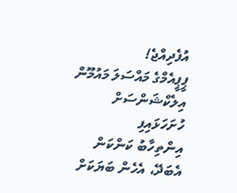އުފެދިއްޖެ!
ޕީޕީއެމްގެ މައްސަލަ މައުމޫން އިލެކްޝަންސަށް ހުށަހަޅައިފި
އިންތިހާބު ކަންކަން އެބަދޭ، އެހެން ބަޔަކަށް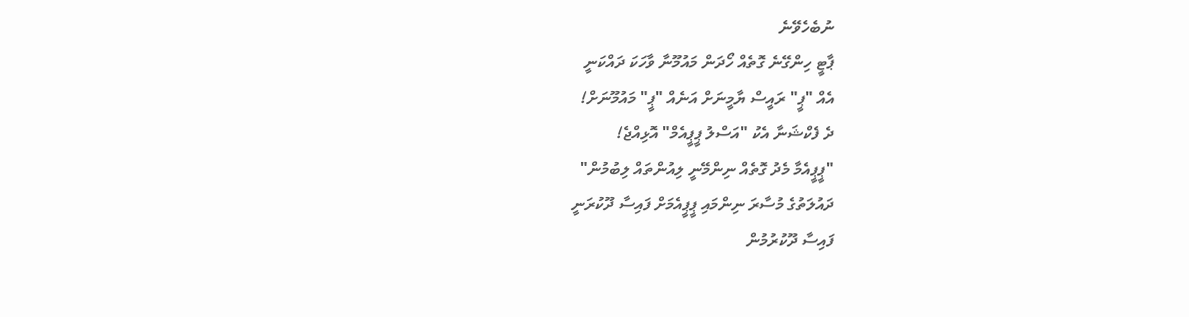ނުބެހެވޭނެ
ޕާޓީ ހިންގޭނެ ގޮތެއް ހޯދަން މައުމޫނާ ވާހަކަ ދައްކަނީ
އެއް "ޕީ" ރައީސް ޔާމީނަށް އަނެއް "ޕީ" މައުމޫނަށް!
ދެ ފެކްޝަނާ އެކު "އަސްލު ޕީޕީއެމް" އޮޅިއްޖެ!
"ޕީޕީއެމާ މެދު ގޮތެއް ނިންމޭނީ ލިއުންތައް ލިބުމުން"
ދައުލަތުގެ މުސާރަ ނިންމައި ޕީޕީއެމަށް ފައިސާ ދޫކުރަނީ
ފައިސާ ދޫކުރުމުން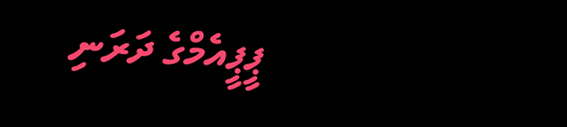ޕީޕީއެމްގެ ދަރަނި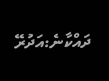ދައްކާނެ:އަދުރޭ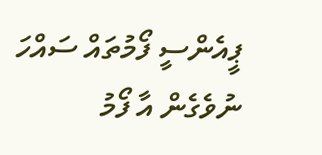ޕީއެންސީ ފޯމުތައް ސައްހަ ނުވެގެން އާ ފޯމު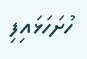ހުށަހަޅައިފި